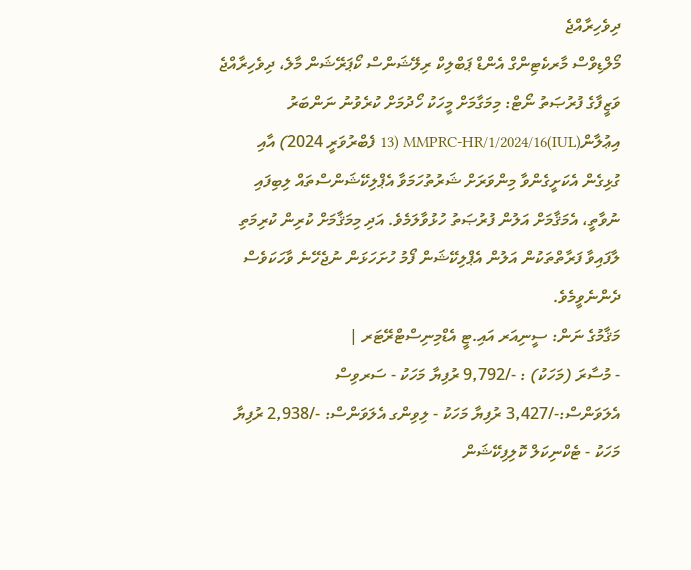ދިވެހިރާއްޖެ
މޯލްޑިވްސް މާރކެޓިންގް އެންޑް ޕަބްލިކް ރިލޭޝަންސް ކޯޕަރޭޝަން މާލެ، ދިވެހިރާއްޖެ
ވަޒީފާގެ ފުރުޞަތު ނޯޓް: މިމަގާމަށް މީހަކު ހޯދުމަށް ކުރެވުނު ނަންބަރު އިޢުލާން(IUL)MMPRC-HR/1/2024/16 (13 ފެބްރުވަރީ 2024) އާއި ގުޅިގެން އެކަށީގެންވާ މިންވަރަށް ޝަރުތުހަމަވާ އެޕްލިކޭޝަންސްތައް ލިބިފައި ނުވާތީ، އެމަޤާމަށް އަލުން ފުރުޞަތު ހުޅުވާލަމެވެ. އަދި މިމަޤާމަށް ކުރިން ކުރިމަތި ލާފައިވާ ފަރާތްތަކުން އަލުން އެޕްލިކޭޝަން ފޯމު ހުށަހަޅަން ނުޖެހޭނެ ވާހަކަވެސް ދެންނެވީމެވެ.
މަޤާމުގެ ނަން: ސީނިއަރ އައި.ޓީ އެޑްމިނިސްޓްރޭޓަރ |
- މުސާރަ (މަހަކު) : -/9,792 ރުފިޔާ މަހަކު - ސަރވިސް އެލަވަންސް:-/3,427 ރުފިޔާ މަހަކު - ލިވިންގ އެލަވަންސް: -/2,938 ރުފިޔާ މަހަކު - ޓެކްނިކަލް ކޮލިފިކޭޝަން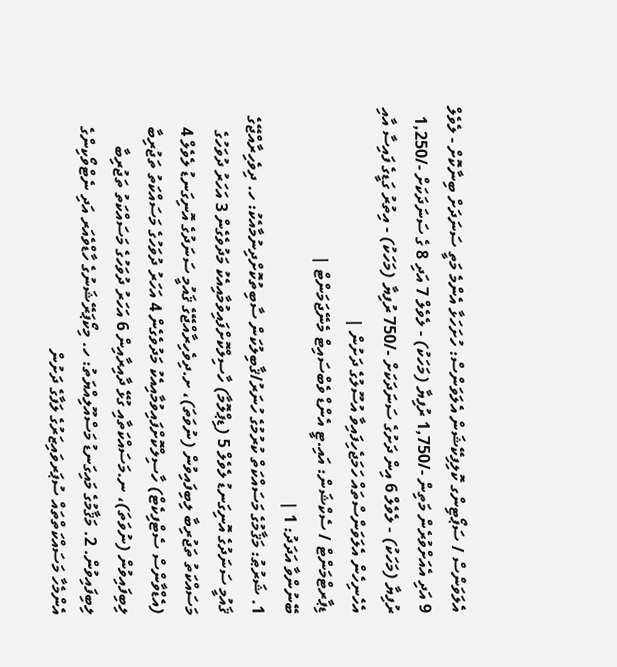އެލަވަންސް / ސަޕޯޓިންގ ކޮލިފިކޭޝަން އެލަވަންސް: ހުށަހަޅާ އެންމެ މަތީ ސަނަދަށް ބިނާކޮށް - ލެވެލް 9 އަދި އެއަށްވުރެން މަތިން -/1,750 ރުފިޔާ (މަހަކު) - ލެވެލް 7 އަދި 8 ގެ ސަނަދަކަށް -/1,250 ރުފިޔާ (މަހަކު) - ލެވެލް 6 އިން ދަށުގެ ސަނަދަކަށް -/750 ރުފިޔާ (މަހަކު) - އިތުރު ގަޑީގެ ފައިސާ އާއި އެހެނިހެން އެލަވަންސްތައް ހަމަޖެހިފައިވާ އުސޫލުގެ ދަށުން |
ޑިޕާރޓްމަންޓް / ސެކްޝަން: އައި.ޓީ އެންޑް ވެބްސައިޓް މެނޭޖަމަންޓް |
ބޭނުންވާ އަދަދު: 1 |
1. ޝަރުޠު: މަޤާމުގެ މަސައްކަތް ކުރުމުގެ ހުނަރު/ޤާބިލުކަން ސާބިތުކޮށްދިނުމާއެކު: ހ. ދިވެހިރާއްޖޭގެ ޤައުމީ ސަނަދުގެ އޮނިގަނޑު ލެވެލް 5 (ޑިޕްލޮމާ) ހާސިލްކޮށްފައިވުމާއިއެކު މަދުވެގެން 3 އަހަރު ދުވަހުގެ މަސައްކަތު ތަޖުރިބާ ލިބިފައިވުން (ނުވަތަ)، ށ.ދިވެހިރާއްޖޭގެ ޤައުމީ ސަނަދުގެ އޮނިގަނޑު ލެވެލް 4 (އެޑްވާންސް ސެޓްފިކެޓް) ހާސިލްކޮށްފައިވުމާއިއެކު މަދުވެގެން 4 އަހަރު ދުވަހުގެ މަސައްކަތު ތަޖުރިބާ ލިބިފައިވުން (ނުވަތަ)، ނ.މަސައްކަތާއި ގުޅޭ ދާއިރާއިން 6 އަހަރު ދުވަހުގެ މަސައްކަތު ތަޖުރިބާ ލިބިފައިވުން. 2. މަޤާމުގެ މައިގަނޑު މަސްއޫލިއްޔަތު: ހ. މިކޯޕަރޭޝަނުގެ ހާޑްވެއަރ އަދި ނެޓްވޯކިންގެ އެންމެހާ މަސައްކަތްތައް ސުޕަރވައިޒަރުގެ ލަފާގެ ދަށުން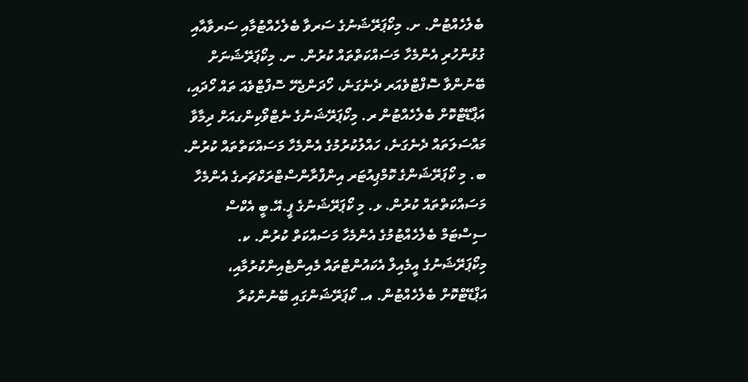ބެލެހެއްޓުން. ށ. މިކޯޕަރޭޝަނުގެ ސަރވާ ބެލެހެއްޓުމާއި ސަރވާއާއި ގުޅުންހުރި އެންމެހާ މަސައްކަތްތައް ކުރުން. ނ. މިކޯޕަރޭޝަނަށް ބޭނުންވާ ސޮފްޓްވެއަރ ދެނެގަނެ، ހޯދަންޖެހޭ ސޮފްޓްވެއަ ތައް ހޯދައި، އަޕްޑޭޓްކޮށް ބެލެހެއްޓުން ރ. މިކޯޕަރޭޝަނުގެ ނެޓްވޯކިންގއަށް ދިމާވާ މައްސަލަތައް ދެނެގަނެ، ހައްލުކުރުމުގެ އެންމެހާ މަސައްކަތްތައް ކުރުން. ބ. މި ކޯޕަރޭޝަންގެ ކޮމްޕިއުޓަރ އިންފްރާންސްޓްރަކްޗަރގެ އެންމެހާ މަސައްކަތްތައް ކުރުން. ޅ. މި ކޯޕަރޭޝަނުގެ ޕީ.އޭ.ބީ އެކްސް ސިސްޓަމް ބެލެހެއްޓުމުގެ އެންމެހާ މަސައްކަތް ކުރުން. ކ. މިކޯޕަރޭޝަނުގެ އީމެއިލް އެކައުންޓްތައް މެއިންޓެއިންކުރުމާއި، އަޕްޑޭޓްކޮށް ބެލެހެއްޓުން. އ. ކޯޕަރޭޝަންގައި ބޭނުންކުރާ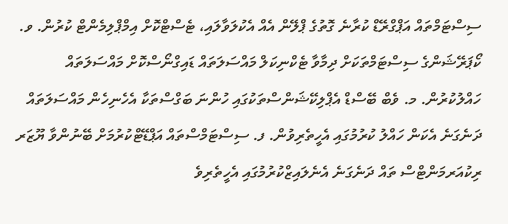ސިސްޓަމްތައް އަޕްގްރޭޑް ކުރާނެ ގޮތުގެ ޕްލޭން އެއް އެކުލަވާލައި، ޓެސްޓްކޮށް އިމްޕްލިމެންޓް ކުރުން. ވ. ކޯޕަރޭޝަންގެ ސިސްޓަމްތަކަށް ދިމާވާ ޓެކްނިކަލް މައްސަލަތައް ޑައިގްނޯސްކޮށް މައްސަލަތައް ހައްލުކުރުން. މ. ވެބް ބޭސްޑް އެޕްލިކޭޝަންސްތަކުގައި ހުންނަ ބަގްސްތަކާ އެހެނިހެން މައްސަލަތައް ދަނެގަނެ އެކަން ހައްލު ކުރުމުގައި އެހީތެރިވުން. ފ. ސިސްޓަމްސްތައް އަޕްޑޭޓްކުރުމަށް ބޭނުންވާ ޔޫޒަރ ރިކުއަރމަންޓްސް ތައް ދަނެގަނެ އެނެލައިޒްކުރުމުގައި އެހީތެރިވެ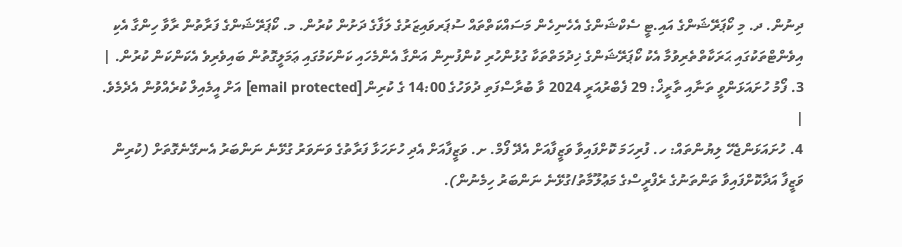ދިނުން. ދ. މި ކޯޕަރޭޝަންގެ އައި.ޓީ ސެކްޝަންގެ އެހެނިހެން މަސައްކަތްތައް ސުޕަރވައިޒަރުގެ ލަފާގެ ދަށުން ކުރުން. މ. ކޯޕަރޭޝަންގެ ފަރާތުން ރާވާ ހިންގާ އެކި އިވެންޓްތަކުގައި ޙަރަކާތްތެރިވުމާ އެކު ކޯޕަރޭޝަންގެ ޚިދުމަތްތަކާ ގުޅުންހުރި ކުންފުނިން އަންގާ އެންމެހައި ކަންކަމުގައި ޢަމަލީގޮތުން ބައިވެރިވެ އެކަންކަން ކުރުން. |
3. ފޯމު ހުށައަޅަންވީ ތަނާއި ތާރީޚް: 29 ފެބްރުއަރީ 2024 ވާ ބުރާސްފަތި ދުވަހުގެ 14:00 ގެ ކުރިން [email protected] އަށް އީމެއިލް ކުރެއްވުން އެދެމެވެ. |
4. ހުށައަޅަންޖެހޭ ލިޔުންތައް: ހ. ފުރިހަމަ ކޮށްފައިވާ ވަޒީފާއަށް އެދޭ ފޯމް. ށ. ވަޒީފާއަށް އެދި ހުށަހަޅާ ފަރާތުގެ ވަނަވަރު ގުޅޭނެ ނަންބަރު އެނގޭނެގޮތަށް (ކުރިން ވަޒީފާ އަދާކޮށްފައިވާ ތަންތަނުގެ ރެފްރީސްގެ މަޢުލޫމާތު/ގުޅޭނެ ނަންބަރު ހިމެނުން).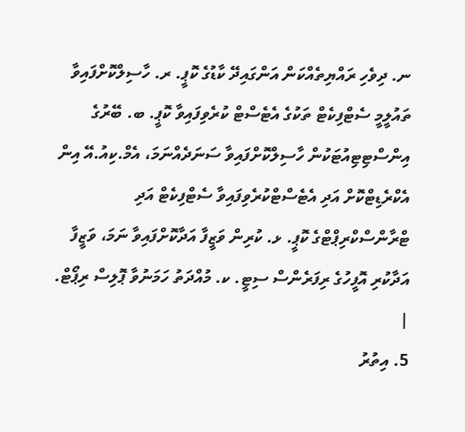ނ. ދިވެހި ރައްޔިތެއްކަން އަންގައިދޭ ކާޑުގެ ކޮޕީ. ރ. ހާސިލްކޮށްފައިވާ ތައުލީމީ ސެޓްފިކެޓް ތަކުގެ އެޓެސްޓް ކުރެވިފައިވާ ކޮޕީ. ބ. ބޭރުގެ އިންސްޓިޓިއުޓަކުން ހާސިލްކޮށްފައިވާ ސަނަދެއްނަމަ، އެމް.ކިއު.އޭ އިން އެކްރެޑިޓްކޮށް އަދި އެޓެސްޓްކުރެވިފައިވާ ސެޓްފިކެޓް އަދި ޓްރާންސްކްރިޕްޓްގެ ކޮޕީ. ޅ. ކުރިން ވަޒީފާ އަދާކޮށްފައިވާ ނަމަ، ވަޒީފާ އަދާކުރި އޮފީހުގެ ރިފަރެންސް ސިޓީ. ކ. މުއްދަތު ހަމަނުވާ ޕޮލިސް ރިޕޯޓް. |
5. އިތުރު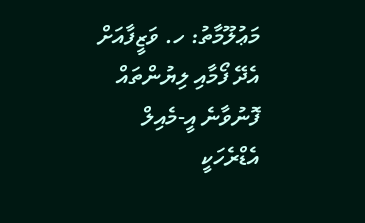މަޢުލޫމާތު: ހ. ވަޒީފާއަށް އެދޭ ފޯމާއި ލިޔުންތައް ފޮނުވާނެ އީ-މެއިލް އެޑްރެހަކީ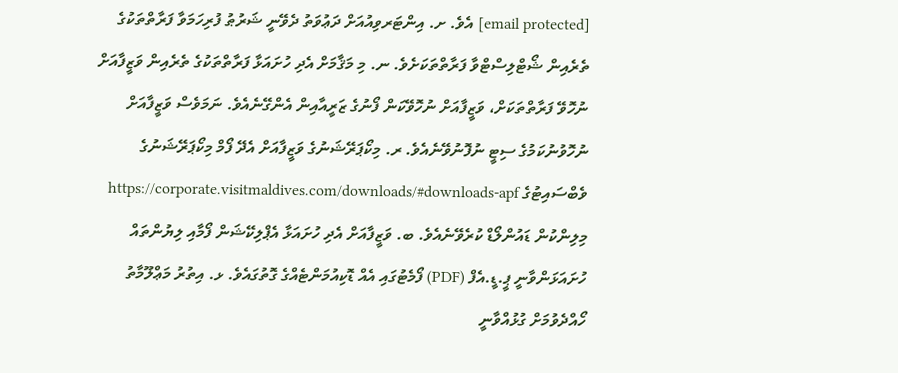[email protected] އެވެ. ށ. އިންޓަރވިއުއަށް ދަޢުވަތު ދެވޭނީ ޝަރުޠު ފުރިހަމަވާ ފަރާތްތަކުގެ ތެރެއިން ޝޯޓްލިސްޓްވާ ފަރާތްތަކަށެވެ. ނ. މި މަޤާމަށް އެދި ހުށައަޅާ ފަރާތްތަކުގެ ތެރެއިން ވަޒީފާއަށް ނުހޮވޭ ފަރާތްތަކަށް، ވަޒީފާއަށް ނުހޮވޭކަން ފޯނުގެ ޒަރީއާއިން އެންގޭނެއެވެ. ނަމަވެސް ވަޒީފާއަށް ނުހޮވުނުކަމުގެ ސިޓީ ނުފޮނުވޭނެއެވެ. ރ. މިކޯޕަރޭޝަނުގެ ވަޒީފާއަށް އެދޭ ފޯމް މިކޯޕަރޭޝަނުގެ ވެބްސައިޓުގެ https://corporate.visitmaldives.com/downloads/#downloads-apf މިލިންކުން ޑައުންލޯޑް ކުރެވޭނެއެވެ. ބ. ވަޒީފާއަށް އެދި ހުށައަޅާ އެޕްލިކޭޝަން ފޯމާއި ލިޔުންތައް ހުށައަޅަންވާނީ ޕީ.ޑީ.އެފް (PDF) ފޯމެޓުގައި އެއް ޑޮކިއުމަންޓެއްގެ ގޮތުގައެވެ. ޅ. އިތުރު މަޢްލޫމާތު ހޯއްދެވުމަށް ގުޅުއްވާނީ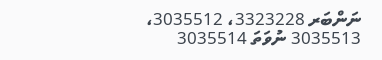ނަންބަރ 3323228، 3035512، 3035513 ނުވަތަ 3035514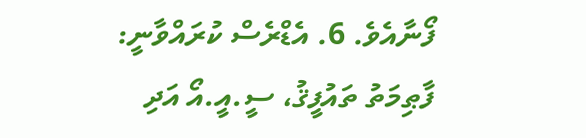ފޯނާއެވެ. 6. އެޑްރެސް ކުރައްވާނީ: ފާޠިމަތު ތައުފީޤު، ސީ.އީ.އޯ އަދި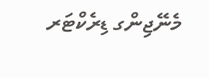މެނޭޖިންގ ޑިރެކްޓަރ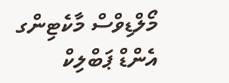މޯލްޑިވްސް މާކެޓިންގ އެންޑް ޕަބްލިކް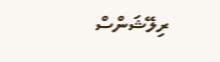ރިލޭޝަންސް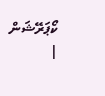ކޯޕަރޭޝަން |